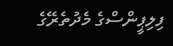ފިލިޕީންސްގެ މެދުތެރޭގެ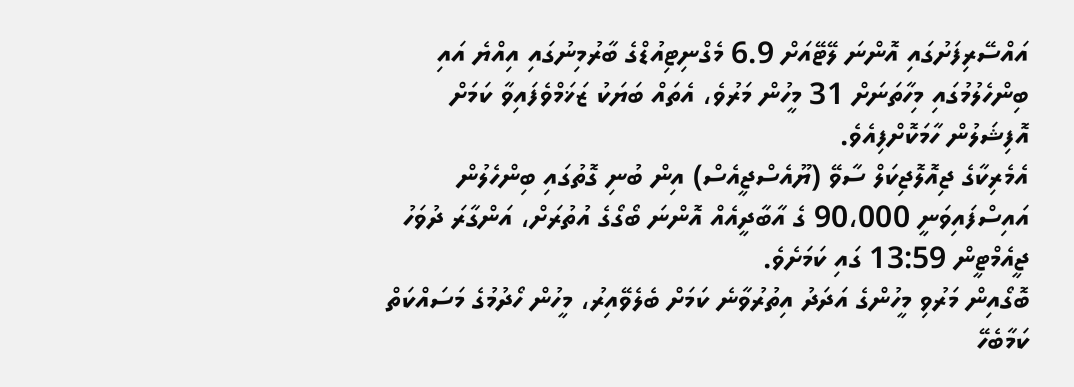އައްސޭރިފަށުގައި އޮންނަ ލޭޓޭއަށް 6.9 މެގްނިޓިއުޑްގެ ބާރުމިނުގައި އިއްޔެ އައި ބިންހެލުމުގައި މިހާތަނަށް 31 މީހުން މަރުވެ، އެތައް ބަޔަކު ޒަޚަމްވެފައިވާ ކަމަށް އޮފިޝަލުން ހާމަކޮށްފިއެވެ.
އެމެރިކާގެ ޖިއޮލޮޖިކަލް ސާވޭ (ޔޫއެސްޖީއެސް) އިން ބުނި ގޮތުގައި ބިންހެލުން އައިސްފައިވަނީ 90،000 ގެ އާބާދީއެއް އޮންނަ ބޯގޯގެ އުތުރަށް، އަންގާރަ ދުވަހު ޖީއެމްޓީން 13:59 ގައި ކަމަށެވެ.
ބޮގޯއިން މަރުވި މީހުންގެ އަދަދު އިތުރުވާނެ ކަމަށް ބެލެވޭއިރު، މީހުން ހޯދުމުގެ މަސައްކަތް ކަމާބެހޭ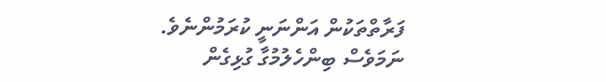ފަރާތްތަކުން އަންނަނީ ކުރަމުންނެވެ. ނަމަވެސް ބިންހެލުމުގާ ގުޅިގެން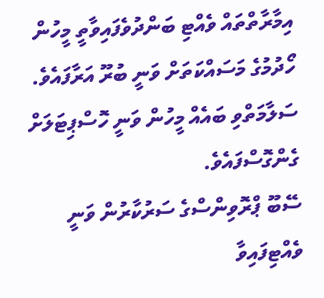އިމާރާތްތައް ވެއްޓި ބަންދުވެފައިވާތީ މީހުން ހޯދުމުގެ މަސައްކަތަށް ވަނީ ބުރޫ އަރާފައެވެ. ސަލާމަތްވި ބައެއް މީހުން ވަނީ ހޮސްޕިޓަލަށް ގެންގޮސްފައެވެ.
ސޭބޫ ޕްރޮވިންސްގެ ސަރުކާރުން ވަނީ ވެއްޓިފައިވާ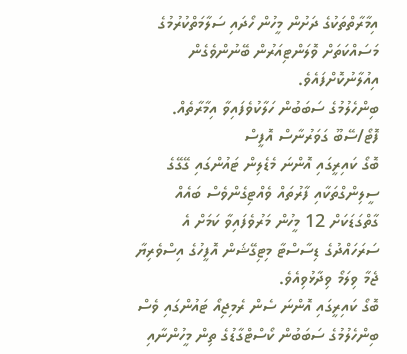އިމާރާތްތަކުގެ ދަށުން މީހުން ހޯދައި ސަލާމަތްކުރުމުގެ މަސައްކަތަށް ވޮލަންޓިއަރުން ބޭނުންވެގެން އިއުލާނުކޮށްފައެވެ.
ބިންހެލުމުގެ ސަބަބުން ހަލާކުވެފައިވާ އިމާރާތެއް. ފޮޓޯ/ސޭބޫ ގަވަރުނާސް އޮފީސް
ބޮގޯ ކައިރީގައި އޮންނަ މެޑެލިން ޓައުންގައި ގޭގޭގެ ސީލިންގްތަކާއި ފާރުތައް ވެއްޓިގެންވެސް ބައެއް ގާތްގަޑަކަށް 12 މީހުން މަރުވެފައިވާ ކަމަށް އެ ސަރަހައްދުގެ ޑިސާސްޓާ މިޓިގޭޝަން އޮފީހުގެ އިސްވެރިޔާ ޖެމާ ވިލަމޯ ވިދާޅުވިއެވެ.
ބޮގޯ ކައިރީގައި އޮންނަ ސެން ރެމިޖިއޯ ޓައުންގައި ވެސް ބިންހެލުމުގެ ސަބަބުން ކޯސްޓްގާޑުގެ ތިން މީހުންނާއި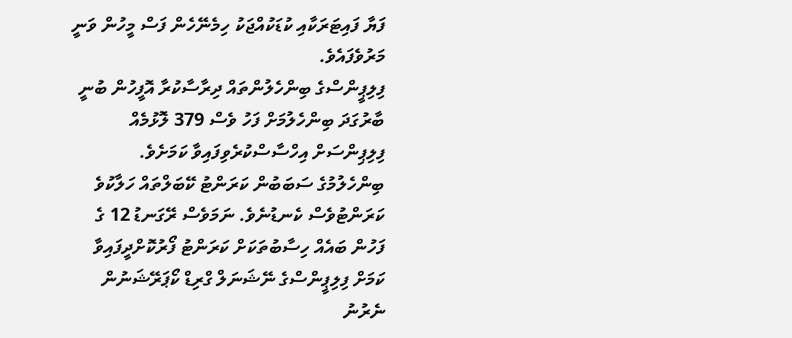ފަޔާ ފައިޓަރަކާއި ކުޑަކުއްޖަކު ހިމެނޭހެން ފަސް މީހުން ވަނީ މަރުވެފައެވެ.
ފިލިޕީންސްގެ ބިންހެލުންތައް ދިރާސާކުރާ އޮފީހުން ބުނީ ބާރުގަދަ ބިންހެލުމަށް ފަހު ވެސް 379 ލޮޅުމެއް ފިލިޕިންސަށް އިހްސާސްކުރެވިފައިވާ ކަމަށެވެ.
ބިންހެލުމުގެ ސަބަބުން ކަރަންޓު ކޭބަލްތައް ހަލާކުވެ ކަރަންޓުވެސް ކެނޑުނެވެ. ނަމަވެސް ރޭގަނޑު 12 ގެ ފަހުން ބައެއް ހިސާބުތަކަށް ކަރަންޓު ފޯރުކޮށްދީފައިވާ ކަމަށް ފިލިޕީންސްގެ ނޭޝަނަލް ގްރިޑް ކޯޕަރޭޝަނުން ނެރުނު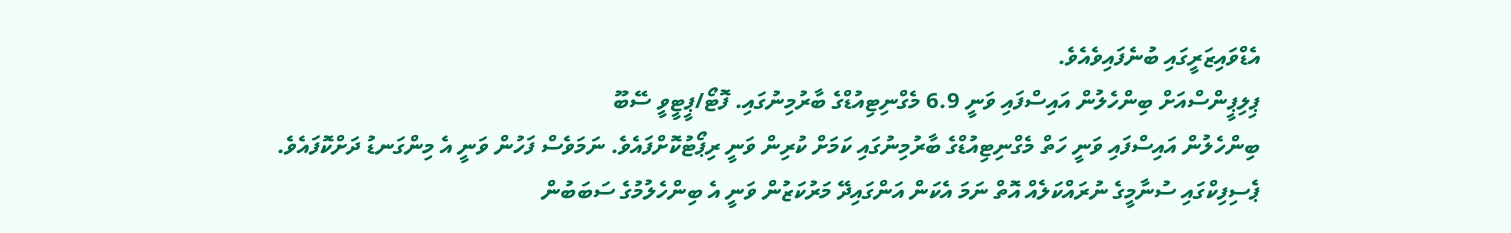އެޑްވައިޒަރީގައި ބުނެފައިވެއެވެ.
ޕިލިޕީންސްއަށް ބިންހެލުން އައިސްފައި ވަނީ 6.9 މެގްނިޓިއުޑްގެ ބާރުމިނުގައި. ފޮޓޯ/ޕީޓީވީ ސޭބޫ
ބިންހެލުން އައިސްފައި ވަނީ ހަތް މެގްނިޓިއުޑްގެ ބާރުމިނުގައި ކަމަށް ކުރިން ވަނީ ރިޕޯޓުކޮށްފައެވެ. ނަމަވެސް ފަހުން ވަނީ އެ މިންގަނޑު ދަށްކޮފައެވެ.
ޕެސިފިކްގައި ސުނާމީގެ ނުރައްކަލެއް އޮތް ނަމަ އެކަން އަންގައިދޭ މަރުކަޒުން ވަނީ އެ ބިންހެލުމުގެ ސަބަބުން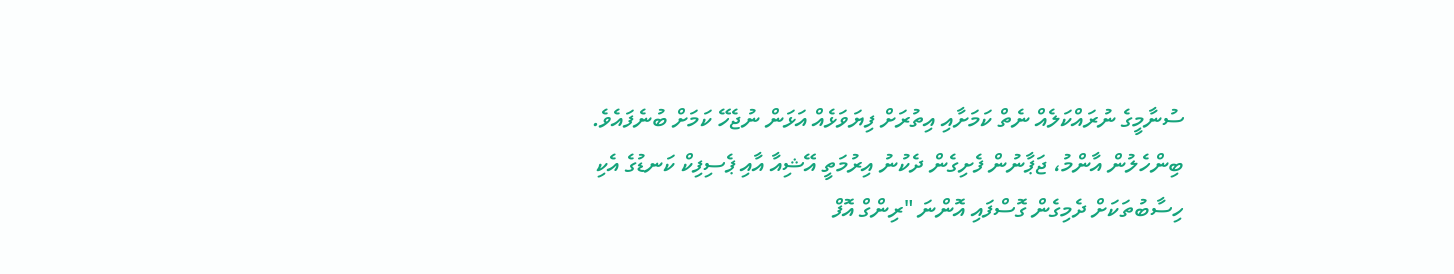ސުނާމީގެ ނުރައްކަލެއް ނެތް ކަމަށާއި އިތުރަށް ފިޔަވަޅެއް އަޅަން ނުޖެހޭ ކަމަށް ބުނެފައެވެ.
ބިންހެލުން އާންމު، ޖަޕާނުން ފެށިގެން ދެކުނު އިރުމަތީ އޭޝިއާ އާއި ޕެސިފިކް ކަނޑުގެ އެކި ހިސާބުތަކަށް ދެމިގެން ގޮސްފައި އޮންނަ "ރިންގް އޮފް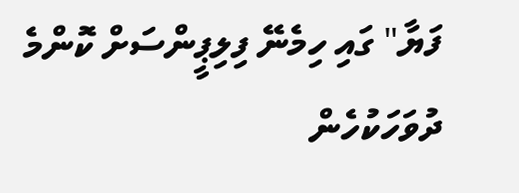ފަޔާ" ގައި ހިމެނޭ ފިލިޕީންސަށް ކޮންމެ ދުވަހަކުހެން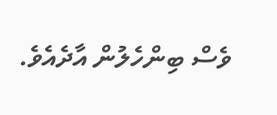ވެސް ބިންހެލުން އާދެއެވެ.